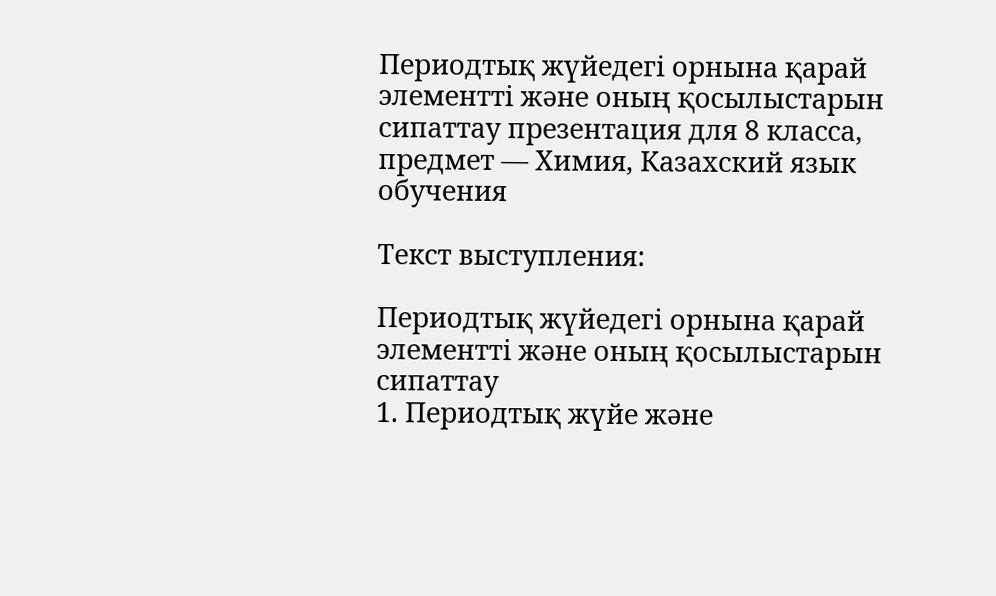Периодтық жүйедегі орнына қарай элементті және оның қосылыстарын сипаттау презентация для 8 класса, предмет — Химия, Казахский язык обучения

Текст выступления:

Периодтық жүйедегі орнына қарай элементті және оның қосылыстарын сипаттау
1. Периодтық жүйе және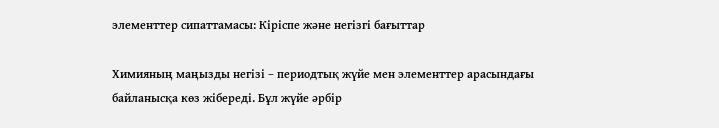элементтер сипаттамасы: Кіріспе және негізгі бағыттар

Химияның маңызды негізі – периодтық жүйе мен элементтер арасындағы байланысқа көз жібереді. Бұл жүйе әрбір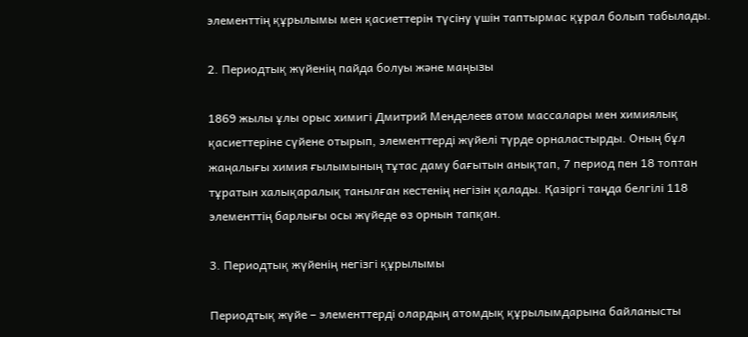элементтің құрылымы мен қасиеттерін түсіну үшін таптырмас құрал болып табылады.

2. Периодтық жүйенің пайда болуы және маңызы

1869 жылы ұлы орыс химигі Дмитрий Менделеев атом массалары мен химиялық қасиеттеріне сүйене отырып, элементтерді жүйелі түрде орналастырды. Оның бұл жаңалығы химия ғылымының тұтас даму бағытын анықтап, 7 период пен 18 топтан тұратын халықаралық танылған кестенің негізін қалады. Қазіргі таңда белгілі 118 элементтің барлығы осы жүйеде өз орнын тапқан.

3. Периодтық жүйенің негізгі құрылымы

Периодтық жүйе – элементтерді олардың атомдық құрылымдарына байланысты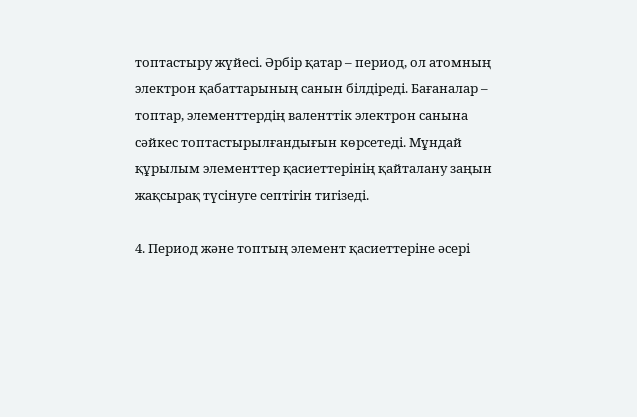топтастыру жүйесі. Әрбір қатар – период, ол атомның электрон қабаттарының санын білдіреді. Бағаналар – топтар, элементтердің валенттік электрон санына сәйкес топтастырылғандығын көрсетеді. Мұндай құрылым элементтер қасиеттерінің қайталану заңын жақсырақ түсінуге септігін тигізеді.

4. Период және топтың элемент қасиеттеріне әсері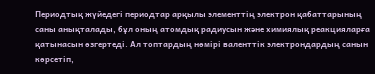Периодтық жүйедегі периодтар арқылы элементтің электрон қабаттарының саны анықталады, бұл оның атомдық радиусын және химиялық реакцияларға қатынасын өзгертеді. Ал топтардың нөмірі валенттік электрондардың санын көрсетіп,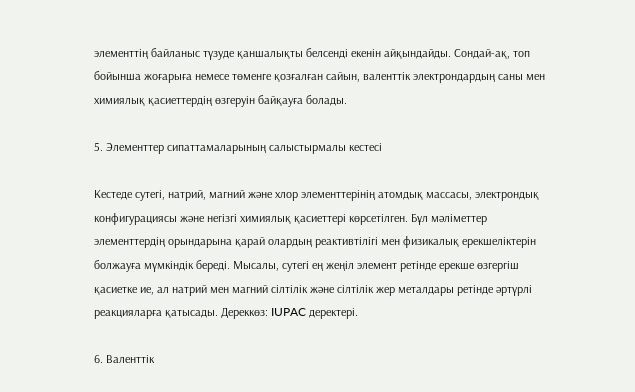элементтің байланыс түзуде қаншалықты белсенді екенін айқындайды. Сондай-ақ, топ бойынша жоғарыға немесе төменге қозғалған сайын, валенттік электрондардың саны мен химиялық қасиеттердің өзгеруін байқауға болады.

5. Элементтер сипаттамаларының салыстырмалы кестесі

Кестеде сутегі, натрий, магний және хлор элементтерінің атомдық массасы, электрондық конфигурациясы және негізгі химиялық қасиеттері көрсетілген. Бұл мәліметтер элементтердің орындарына қарай олардың реактивтілігі мен физикалық ерекшеліктерін болжауға мүмкіндік береді. Мысалы, сутегі ең жеңіл элемент ретінде ерекше өзгергіш қасиетке ие, ал натрий мен магний сілтілік және сілтілік жер металдары ретінде әртүрлі реакцияларға қатысады. Дереккөз: IUPAC деректері.

6. Валенттік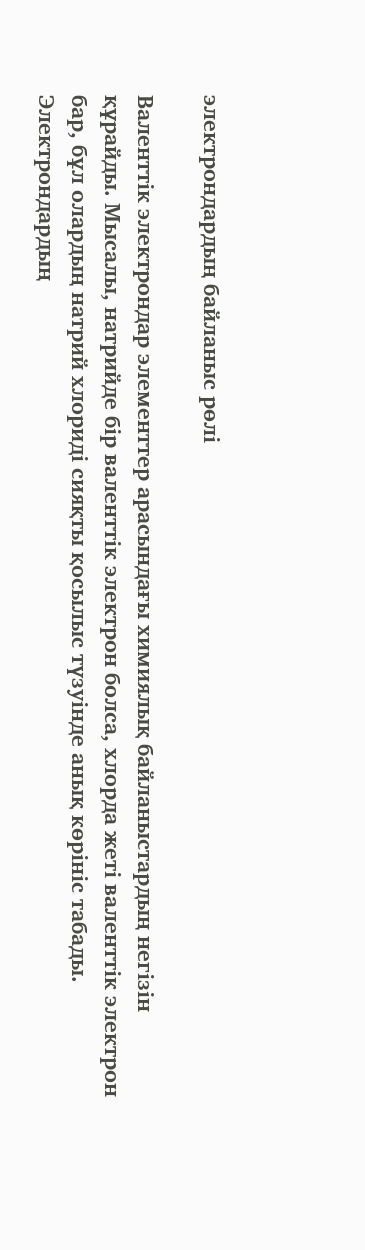электрондардың байланыс рөлі

Валенттік электрондар элементтер арасындағы химиялық байланыстардың негізін құрайды. Мысалы, натрийде бір валенттік электрон болса, хлорда жеті валенттік электрон бар, бұл олардың натрий хлориді сияқты қосылыс түзуінде анық көрініс табады. Электрондардың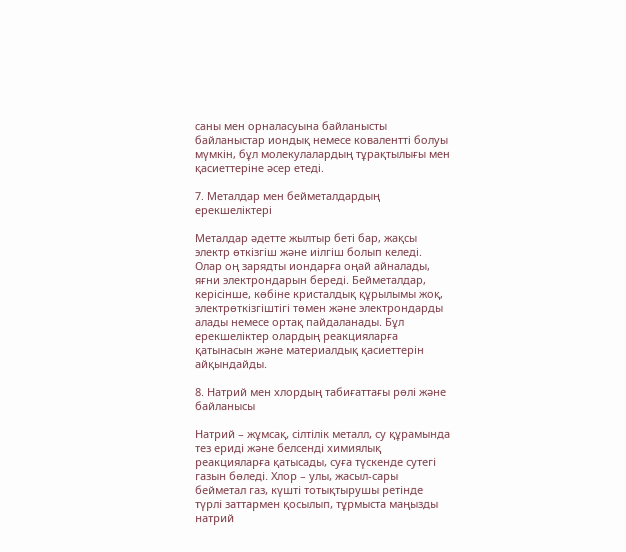саны мен орналасуына байланысты байланыстар иондық немесе ковалентті болуы мүмкін, бұл молекулалардың тұрақтылығы мен қасиеттеріне әсер етеді.

7. Металдар мен бейметалдардың ерекшеліктері

Металдар әдетте жылтыр беті бар, жақсы электр өткізгіш және иілгіш болып келеді. Олар оң зарядты иондарға оңай айналады, яғни электрондарын береді. Бейметалдар, керісінше, көбіне кристалдық құрылымы жоқ, электрөткізгіштігі төмен және электрондарды алады немесе ортақ пайдаланады. Бұл ерекшеліктер олардың реакцияларға қатынасын және материалдық қасиеттерін айқындайды.

8. Натрий мен хлордың табиғаттағы рөлі және байланысы

Натрий – жұмсақ, сілтілік металл, су құрамында тез ериді және белсенді химиялық реакцияларға қатысады, суға түскенде сутегі газын бөледі. Хлор – улы, жасыл-сары бейметал газ, күшті тотықтырушы ретінде түрлі заттармен қосылып, тұрмыста маңызды натрий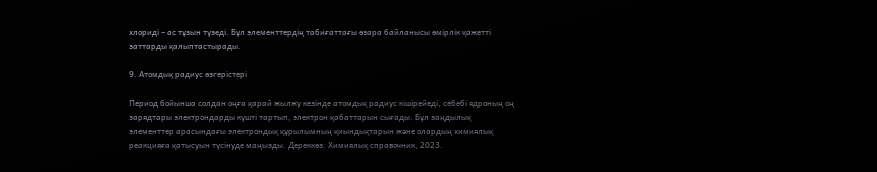хлориді – ас тұзын түзеді. Бұл элементтердің табиғаттағы өзара байланысы өмірлік қажетті заттарды қалыптастырады.

9. Атомдық радиус өзгерістері

Период бойынша солдан оңға қарай жылжу кезінде атомдық радиус кішірейеді, себебі ядроның оң зарядтары электрондарды күшті тартып, электрон қабаттарын сығады. Бұл заңдылық элементтер арасындағы электрондық құрылымның қиындықтарын және олардың химиялық реакцияға қатысуын түсінуде маңызды. Дереккөз: Химиялық справочник, 2023.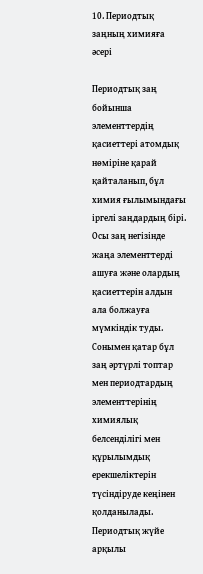10. Периодтық заңның химияға әсері

Периодтық заң бойынша элементтердің қасиеттері атомдық нөміріне қарай қайталанып, бұл химия ғылымындағы іргелі заңдардың бірі. Осы заң негізінде жаңа элементтерді ашуға және олардың қасиеттерін алдын ала болжауға мүмкіндік туды. Сонымен қатар бұл заң әртүрлі топтар мен периодтардың элементтерінің химиялық белсенділігі мен құрылымдық ерекшеліктерін түсіндіруде кеңінен қолданылады. Периодтық жүйе арқылы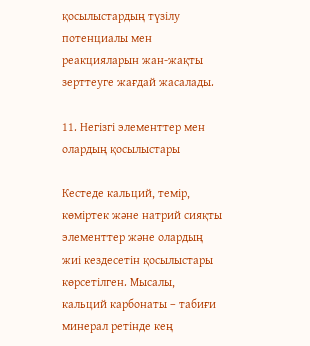қосылыстардың түзілу потенциалы мен реакцияларын жан-жақты зерттеуге жағдай жасалады.

11. Негізгі элементтер мен олардың қосылыстары

Кестеде кальций, темір, көміртек және натрий сияқты элементтер және олардың жиі кездесетін қосылыстары көрсетілген. Мысалы, кальций карбонаты – табиғи минерал ретінде кең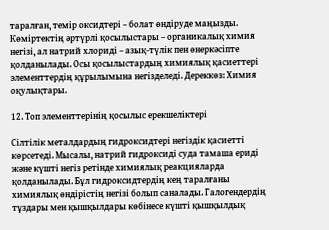таралған, темір оксидтері – болат өндіруде маңызды. Көміртектің әртүрлі қосылыстары – органикалық химия негізі, ал натрий хлориді – азық-түлік пен өнеркәсіпте қолданылады. Осы қосылыстардың химиялық қасиеттері элементтердің құрылымына негізделеді. Дереккөз: Химия оқулықтары.

12. Топ элементтерінің қосылыс ерекшеліктері

Сілтілік металдардың гидроксидтері негіздік қасиетті көрсетеді. Мысалы, натрий гидроксиді суда тамаша ериді және күшті негіз ретінде химиялық реакцияларда қолданылады. Бұл гидроксидтердің кең таралғаны химиялық өндірістің негізі болып саналады. Галогендердің тұздары мен қышқылдары көбінесе күшті қышқылдық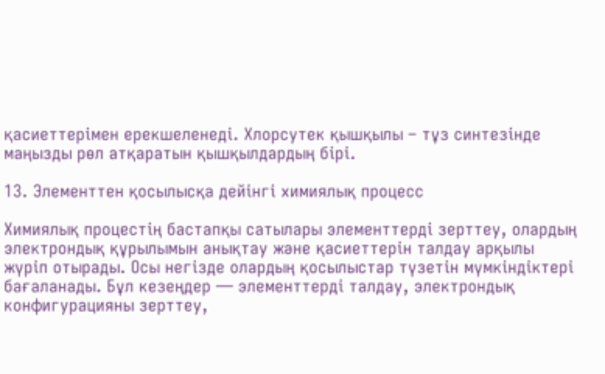қасиеттерімен ерекшеленеді. Хлорсутек қышқылы – тұз синтезінде маңызды рөл атқаратын қышқылдардың бірі.

13. Элементтен қосылысқа дейінгі химиялық процесс

Химиялық процестің бастапқы сатылары элементтерді зерттеу, олардың электрондық құрылымын анықтау және қасиеттерін талдау арқылы жүріп отырады. Осы негізде олардың қосылыстар түзетін мүмкіндіктері бағаланады. Бұл кезеңдер — элементтерді талдау, электрондық конфигурацияны зерттеу,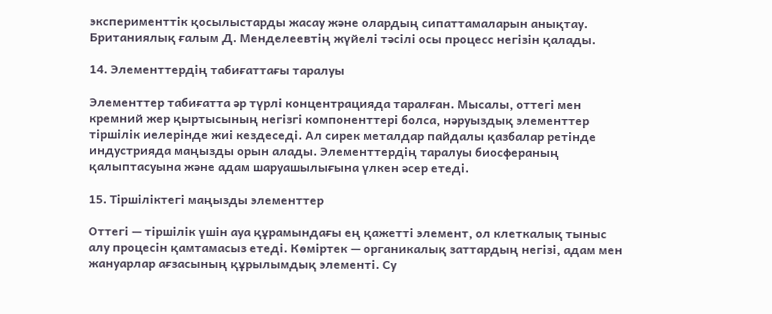эксперименттік қосылыстарды жасау және олардың сипаттамаларын анықтау. Британиялық ғалым Д. Менделеевтің жүйелі тәсілі осы процесс негізін қалады.

14. Элементтердің табиғаттағы таралуы

Элементтер табиғатта әр түрлі концентрацияда таралған. Мысалы, оттегі мен кремний жер қыртысының негізгі компоненттері болса, нәруыздық элементтер тіршілік иелерінде жиі кездеседі. Ал сирек металдар пайдалы қазбалар ретінде индустрияда маңызды орын алады. Элементтердің таралуы биосфераның қалыптасуына және адам шаруашылығына үлкен әсер етеді.

15. Тіршіліктегі маңызды элементтер

Оттегі — тіршілік үшін ауа құрамындағы ең қажетті элемент, ол клеткалық тыныс алу процесін қамтамасыз етеді. Көміртек — органикалық заттардың негізі, адам мен жануарлар ағзасының құрылымдық элементі. Су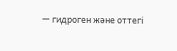— гидроген және оттегі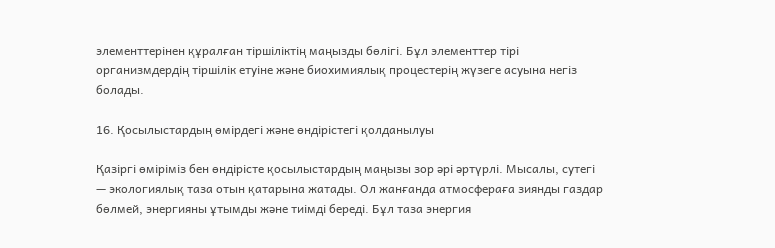элементтерінен құралған тіршіліктің маңызды бөлігі. Бұл элементтер тірі организмдердің тіршілік етуіне және биохимиялық процестерің жүзеге асуына негіз болады.

16. Қосылыстардың өмірдегі және өндірістегі қолданылуы

Қазіргі өміріміз бен өндірісте қосылыстардың маңызы зор әрі әртүрлі. Мысалы, сутегі — экологиялық таза отын қатарына жатады. Ол жанғанда атмосфераға зиянды газдар бөлмей, энергияны ұтымды және тиімді береді. Бұл таза энергия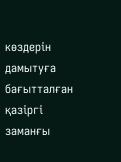көздерін дамытуға бағытталған қазіргі заманғы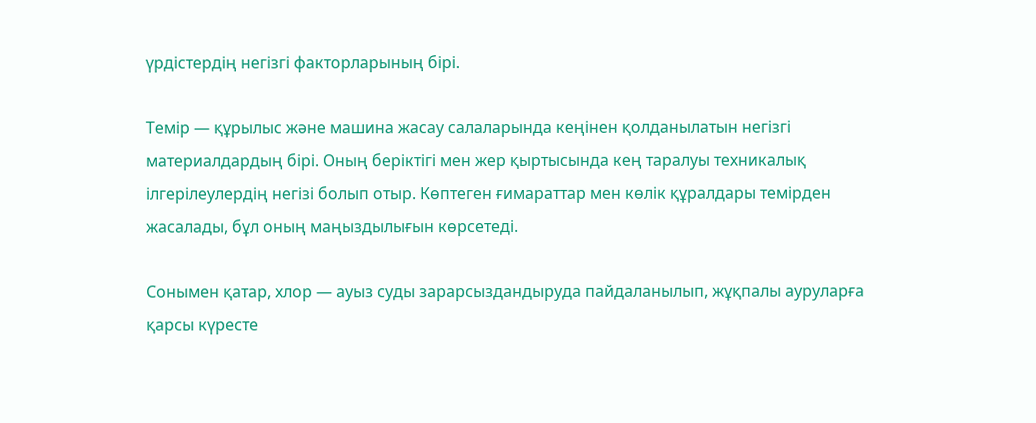үрдістердің негізгі факторларының бірі.

Темір — құрылыс және машина жасау салаларында кеңінен қолданылатын негізгі материалдардың бірі. Оның беріктігі мен жер қыртысында кең таралуы техникалық ілгерілеулердің негізі болып отыр. Көптеген ғимараттар мен көлік құралдары темірден жасалады, бұл оның маңыздылығын көрсетеді.

Сонымен қатар, хлор — ауыз суды зарарсыздандыруда пайдаланылып, жұқпалы ауруларға қарсы күресте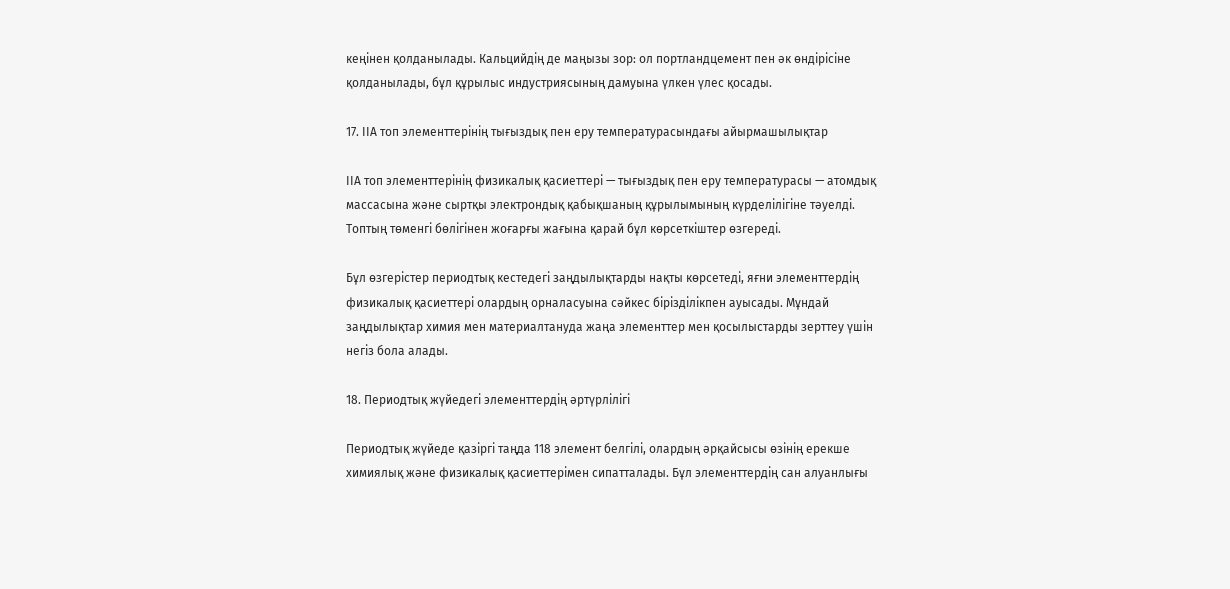кеңінен қолданылады. Кальцийдің де маңызы зор: ол портландцемент пен әк өндірісіне қолданылады, бұл құрылыс индустриясының дамуына үлкен үлес қосады.

17. ІІA топ элементтерінің тығыздық пен еру температурасындағы айырмашылықтар

ІІA топ элементтерінің физикалық қасиеттері — тығыздық пен еру температурасы — атомдық массасына және сыртқы электрондық қабықшаның құрылымының күрделілігіне тәуелді. Топтың төменгі бөлігінен жоғарғы жағына қарай бұл көрсеткіштер өзгереді.

Бұл өзгерістер периодтық кестедегі заңдылықтарды нақты көрсетеді, яғни элементтердің физикалық қасиеттері олардың орналасуына сәйкес бірізділікпен ауысады. Мұндай заңдылықтар химия мен материалтануда жаңа элементтер мен қосылыстарды зерттеу үшін негіз бола алады.

18. Периодтық жүйедегі элементтердің әртүрлілігі

Периодтық жүйеде қазіргі таңда 118 элемент белгілі, олардың әрқайсысы өзінің ерекше химиялық және физикалық қасиеттерімен сипатталады. Бұл элементтердің сан алуанлығы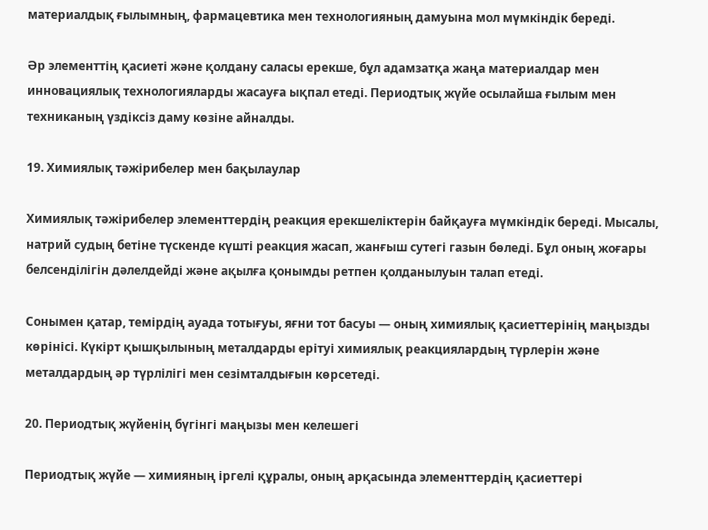материалдық ғылымның, фармацевтика мен технологияның дамуына мол мүмкіндік береді.

Әр элементтің қасиеті және қолдану саласы ерекше, бұл адамзатқа жаңа материалдар мен инновациялық технологияларды жасауға ықпал етеді. Периодтық жүйе осылайша ғылым мен техниканың үздіксіз даму көзіне айналды.

19. Химиялық тәжірибелер мен бақылаулар

Химиялық тәжірибелер элементтердің реакция ерекшеліктерін байқауға мүмкіндік береді. Мысалы, натрий судың бетіне түскенде күшті реакция жасап, жанғыш сутегі газын бөледі. Бұл оның жоғары белсенділігін дәлелдейді және ақылға қонымды ретпен қолданылуын талап етеді.

Сонымен қатар, темірдің ауада тотығуы, яғни тот басуы — оның химиялық қасиеттерінің маңызды көрінісі. Күкірт қышқылының металдарды ерітуі химиялық реакциялардың түрлерін және металдардың әр түрлілігі мен сезімталдығын көрсетеді.

20. Периодтық жүйенің бүгінгі маңызы мен келешегі

Периодтық жүйе — химияның іргелі құралы, оның арқасында элементтердің қасиеттері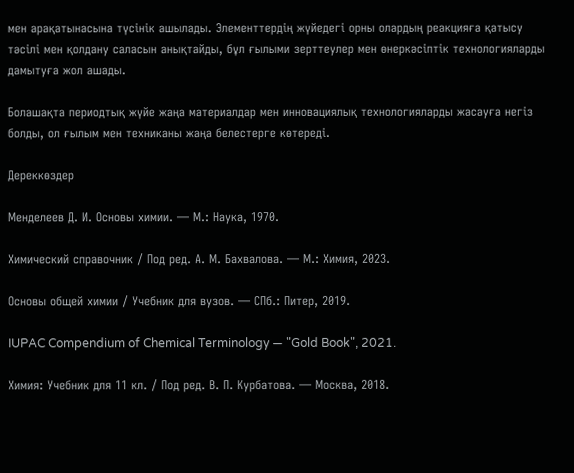мен арақатынасына түсінік ашылады. Элементтердің жүйедегі орны олардың реакцияға қатысу тәсілі мен қолдану саласын анықтайды, бұл ғылыми зерттеулер мен өнеркәсіптік технологияларды дамытуға жол ашады.

Болашақта периодтық жүйе жаңа материалдар мен инновациялық технологияларды жасауға негіз болды, ол ғылым мен техниканы жаңа белестерге көтереді.

Дереккөздер

Менделеев Д. И. Основы химии. — М.: Наука, 1970.

Химический справочник / Под ред. А. М. Бахвалова. — М.: Химия, 2023.

Основы общей химии / Учебник для вузов. — СПб.: Питер, 2019.

IUPAC Compendium of Chemical Terminology — "Gold Book", 2021.

Химия: Учебник для 11 кл. / Под ред. В. П. Курбатова. — Москва, 2018.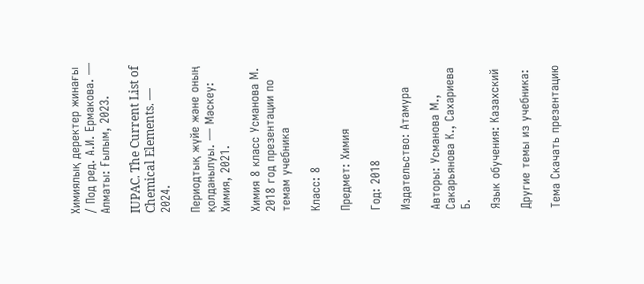Химиялық деректер жинағы / Под ред. А.И. Ермакова. — Алматы: Ғылым, 2023.

IUPAC. The Current List of Chemical Elements. — 2024.

Периодтық жүйе және оның қолданылуы. — Мәскеу: Химия, 2021.

Химия 8 класс Усманова М. 2018 год презентации по темам учебника

Класс: 8

Предмет: Химия

Год: 2018

Издательство: Атамура

Авторы: Усманова М., Сакарьянова К., Сахариева Б.

Язык обучения: Казахский

Другие темы из учебника:

Тема Скачать презентацию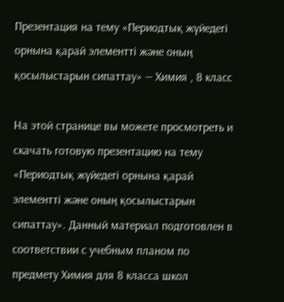Презентация на тему «Периодтық жүйедегі орнына қарай элементті және оның қосылыстарын сипаттау» — Химия , 8 класс

На этой странице вы можете просмотреть и скачать готовую презентацию на тему «Периодтық жүйедегі орнына қарай элементті және оның қосылыстарын сипаттау». Данный материал подготовлен в соответствии с учебным планом по предмету Химия для 8 класса школ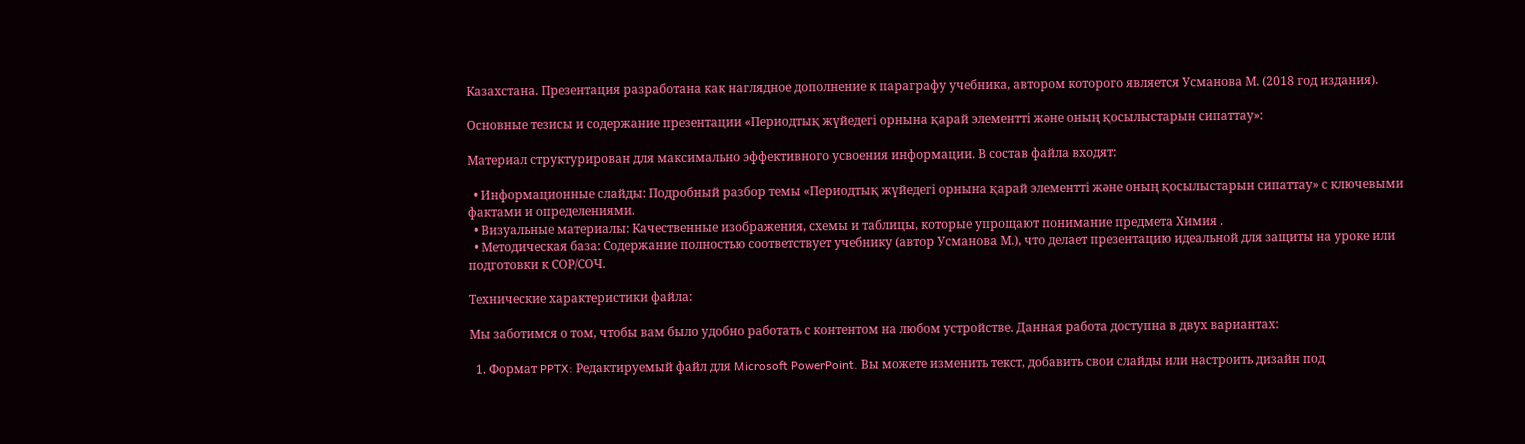Казахстана. Презентация разработана как наглядное дополнение к параграфу учебника, автором которого является Усманова М. (2018 год издания).

Основные тезисы и содержание презентации «Периодтық жүйедегі орнына қарай элементті және оның қосылыстарын сипаттау»:

Материал структурирован для максимально эффективного усвоения информации. В состав файла входят:

  • Информационные слайды: Подробный разбор темы «Периодтық жүйедегі орнына қарай элементті және оның қосылыстарын сипаттау» с ключевыми фактами и определениями.
  • Визуальные материалы: Качественные изображения, схемы и таблицы, которые упрощают понимание предмета Химия .
  • Методическая база: Содержание полностью соответствует учебнику (автор Усманова М.), что делает презентацию идеальной для защиты на уроке или подготовки к СОР/СОЧ.

Технические характеристики файла:

Мы заботимся о том, чтобы вам было удобно работать с контентом на любом устройстве. Данная работа доступна в двух вариантах:

  1. Формат PPTX: Редактируемый файл для Microsoft PowerPoint. Вы можете изменить текст, добавить свои слайды или настроить дизайн под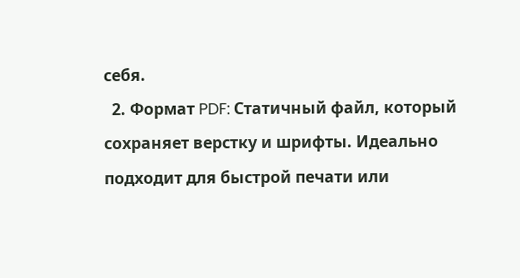себя.
  2. Формат PDF: Статичный файл, который сохраняет верстку и шрифты. Идеально подходит для быстрой печати или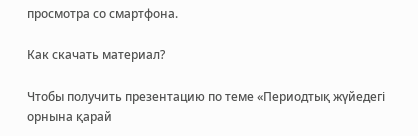просмотра со смартфона.

Как скачать материал?

Чтобы получить презентацию по теме «Периодтық жүйедегі орнына қарай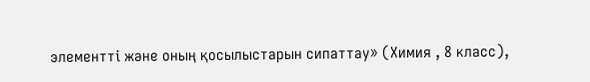элементті және оның қосылыстарын сипаттау» (Химия , 8 класс),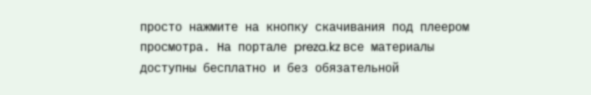просто нажмите на кнопку скачивания под плеером просмотра. На портале preza.kz все материалы доступны бесплатно и без обязательной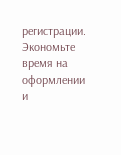регистрации. Экономьте время на оформлении и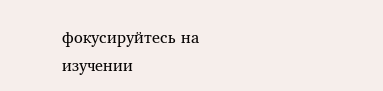фокусируйтесь на изучении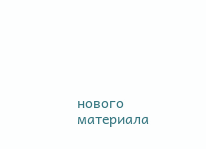нового материала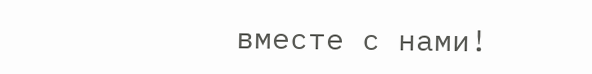вместе с нами!